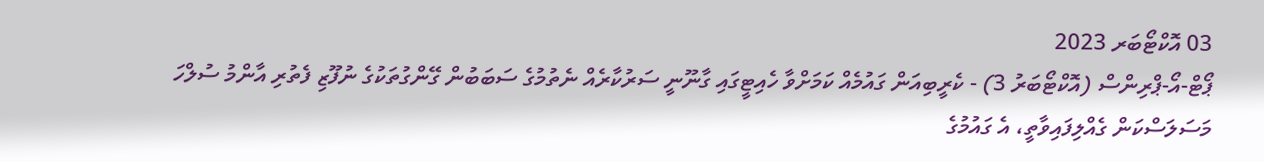03 އޮކްޓޯބަރ 2023
ޕޯޓް-އޯ-ޕްރިންސް (އޮކްޓޯބަރު 3) - ކެރީބިއަން ގައުމެއް ކަމަށްވާ ހެއިޓީގައި ގާނޫނީ ސަރުކާރެއް ނެތުމުގެ ސަބަބުން ގޭންގުތަކުގެ ނުފޫޒި ފެތުރި އާންމު ސުލްހަ މަސަލަސްކަން ގެއްލިފައިވާތީ، އެ ގައުމުގެ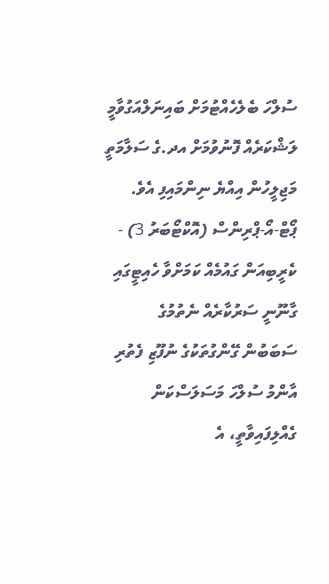ސުލްހަ ބެލެހެއްޓުމަށް ބައިނަލްއަގުވާމީ ލަޝްކަރެއް ފޮނުވުމަށް އދ.ގެ ސަލާމަތީ މަޖިލީހުން އިއްޔެ ނިންމައިފި އެވެ.
ޕޯޓް-އޯ-ޕްރިންސް (އޮކްޓޯބަރު 3) - ކެރީބިއަން ގައުމެއް ކަމަށްވާ ހެއިޓީގައި ގާނޫނީ ސަރުކާރެއް ނެތުމުގެ ސަބަބުން ގޭންގުތަކުގެ ނުފޫޒި ފެތުރި އާންމު ސުލްހަ މަސަލަސްކަން ގެއްލިފައިވާތީ، އެ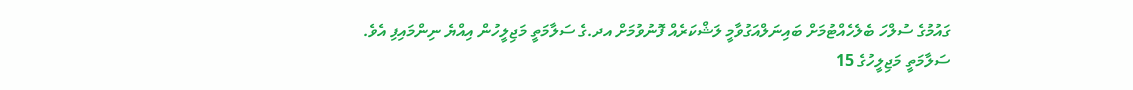ގައުމުގެ ސުލްހަ ބެލެހެއްޓުމަށް ބައިނަލްއަގުވާމީ ލަޝްކަރެއް ފޮނުވުމަށް އދ.ގެ ސަލާމަތީ މަޖިލީހުން އިއްޔެ ނިންމައިފި އެވެ.
ސަލާމަތީ މަޖިލީހުގެ 15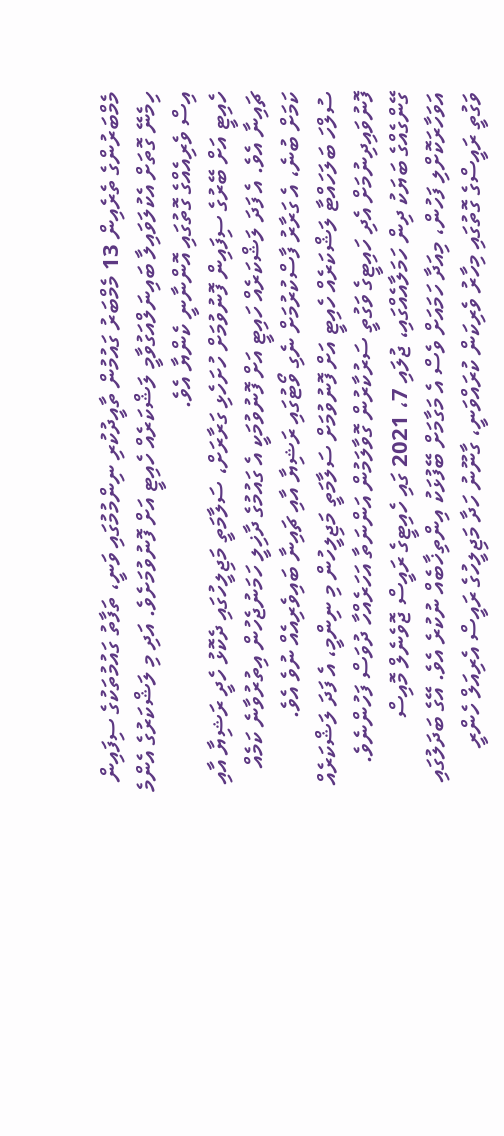މެމްބަރުންގެ ތެރެއިން 13 މެމްބަރު ގައުމުން ތާއީދުކުރި ނިންމުމުގައި ވަނީ، ތަފާތު ގައުމުތަކުގެ ސިފައިން ހިމެނޭ ގޮތަށް އެކުލަވައިލާ ބައިނަލްއަގުވާމީ ލަޝްކަރެއް ހެއިޓީ އަށް ފޮނުވުމަށެވެ. އަދި މި ލަޝްކަރުގެ އެންމެ އިސް ވެރިއެއްގެ ގޮތުގައި އޮންނާނީ ކެންޔާ އެވެ.
ހެއިޓީ އަށް ބޭރުގެ ސިފައިން ފޮނުވުމަށް ހުށަހެޅި ގަރާރަށް، ސަލާމަތީ މަޖިލީހުގައި ދެކޮޅު ހެދީ ރަޝިޔާ އާއި ޗައިނާ އެވެ. އެ ފަދަ ލަޝްކަރެއް ހައިޓީ އަށް ފޮނުވުމަކީ އެ ގައުމުގެ ދާޚިލީ ހަމަނުޖެހުން އިތުރުވާނެ ކަމެއް ކަމަށް ބުނެ، އެ ގަރާރު ފާސްކުރުމަށް ނެގި ވޯޓުގައި ރަޝިޔާ އާއި ޗައިނާ ބައިވެރިއެއް ނުވެ އެވެ.
ސުލްހަ ބަލަހައްޓާ ލަޝްކަރެއް ހެއިޓީ އަށް ފޮނުވުމަށް ސަލާމަތީ މަޖިލީހުން މި ނިންމީ، އެ ފަދަ ލަޝްކަރެއް ފޮނުވައިދިނުމަށް އެދި ހައިޓީގެ ވަގުތީ ސަރުކާރުން ގޮވާލަމުން އަންނަތާ އަހަރެއްހާ ދުވަސް ފަހުންނެވެ.
ގޭންގެއްގެ ބަޔަކު ދިން ހަމަލާއެއްގައި، ޖުލައި 7، 2021 ގައި ހެއިޓީގެ ރައީސް ޖޮވެނެލް މޮއިސް އަވަހާރަކޮށްލި ފަހުން، މިއަދާ ހަމައަށް ވެސް އެ މަގާމަށް ބޭފުޅަކު އިންތިޚާބެއް ނުކުރެ އެވެ. އޭގެ ބަދަލުގައި ވަގުތީ ރައީސްގެ ގޮތުގައި މިހާރު ވެރިކަން ކުރައްވަނީ، ގާނޫނު ހަދާ މަޖިލީހުގެ ރައީސް އެރިއަލް ހެންރީ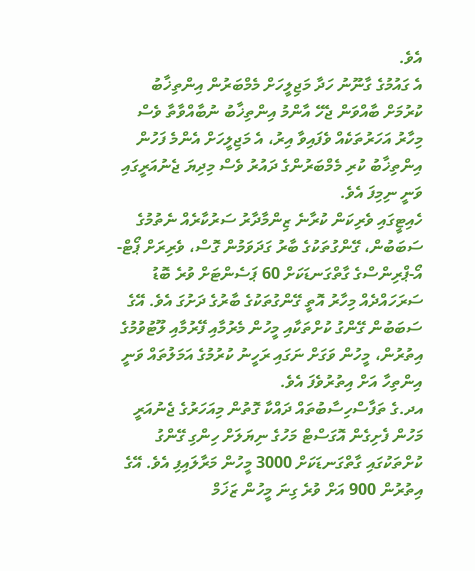އެވެ.
އެ ގައުމުގެ ގާނޫނު ހަދާ މަޖިލީހަށް މެމްބަރުން އިންތިޚާބު ކުރުމަށް ބާއްވަން ޖެހޭ އާންމު އިންތިޚާބު ނުބާއްވާތާ ވެސް މިހާރު އަހަރުތަކެއް ވެފައިވާ އިރު، އެ މަޖިލީހަށް އެންމެ ފަހުން އިންތިޚާބު ކުރި މެމްބަރުންގެ ދައުރު ވެސް މިދިޔަ ޖެނުއަރީގައި ވަނީ ނިމިފަ އެވެ.
ހެއިޓީގައި ވެރިކަން ކުރާނެ ޒިންމާދާރު ސަރުކާރެއް ނެތުމުގެ ސަބަބުން، ގޭންގުތަކުގެ ބާރު ގަދަވަމުން ގޮސް، ވެރިރަށް ޕޯޓް-އޯ-ޕްރިންސްގެ ގާތްގަނޑަކަށް 60 ޕަސެންޓަށް ވުރެ ބޮޑު ސަރަހައްދެއް މިހާރު އޮތީ ގޭންގުތަކުގެ ބާރުގެ ދަށުގަ އެވެ. އޭގެ ސަބަބުން ގޭންގު ކުށްތަކާއި މީހުން މެރުމާއި ފޭރުމާއި ލޫޓުވުމުގެ އިތުރުން، މީހުން ވަގަށް ނަގައި ރަހީނު ކުރުމުގެ އަމަލުތައް ވަނީ އިންތިހާ އަށް އިތުރުވެފަ އެވެ.
އދ.ގެ ތަފާސްހިސާބުތައް ދައްކާ ގޮތުން މިއަހަރުގެ ޖެނުއަރީ މަހުން ފެށިގެން އޮގަސްޓް މަހުގެ ނިޔަލަށް ހިންގި ގޭންގު ކުށްތަކުގައި ގާތްގަނޑަކަށް 3000 މީހުން މަރާލައިފި އެވެ. އޭގެ އިތުރުން 900 އަށް ވުރެ ގިނަ މީހުން ޒަޚަމް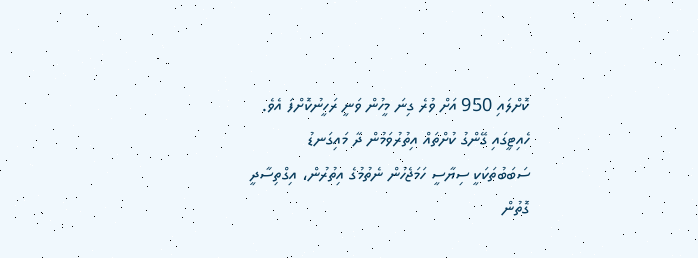ކޮށްލައި 950 އަށް ވުރެ ގިނަ މީހުން ވަނީ ރަހީނުކޮށްފަ އެވެ.
ހެއިޓީގައި ގޭންގު ކުށްތައް އިތުރުވަމުން ދާ މައިގަނޑު ސަބަބުތަކަކީ ސިޔާސީ ހަމަޖެހުން ނެތުމުގެ އިތުރުން، އިގްތިސާދީ ގޮތުން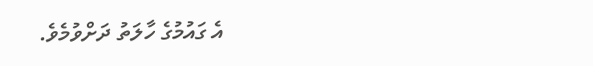އެ ގައުމުގެ ހާލަތު ދަށްވުމެވެ.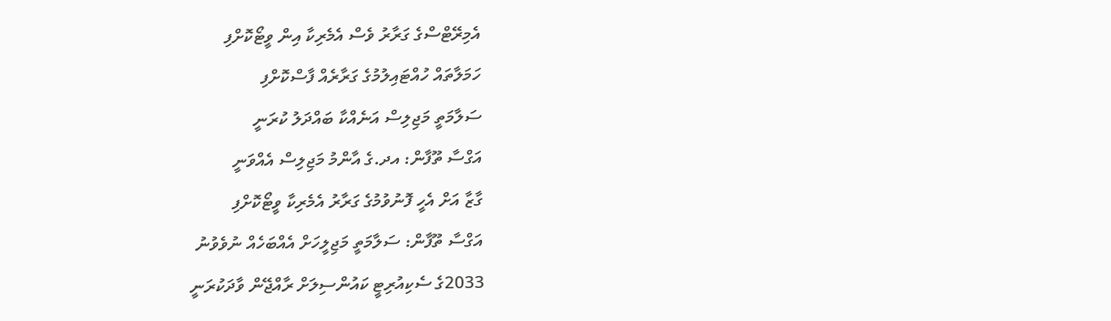އެމިރޭޓްސްގެ ގަރާރު ވެސް އެމެރިކާ އިން ވީޓޯކޮށްފި
ހަމަލާތައް ހުއްޓައިލުމުގެ ގަރާރެއް ފާސްކޮށްފި
ސަލާމަތީ މަޖިލިސް އަނެއްކާ ބައްދަލު ކުރަނީ
އަގްސާ ތޫފާން: އދ.ގެ އާންމު މަޖިލިސް އެއްވަނީ
ގާޒާ އަށް އެހީ ފޮނުވުމުގެ ގަރާރު އެމެރިކާ ވީޓޯކޮށްފި
އަގްސާ ތޫފާން: ސަލާމަތީ މަޖިލީހަށް އެއްބަހެއް ނުވެވުނު
2033ގެ ސެކިއުރިޓީ ކައުންސިލަށް ރާއްޖޭން ވާދަކުރަނީ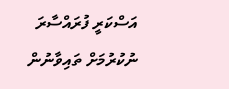އަސްކަރީ ފުރައްސާރަ ނުކުރުމަށް ތައިވާނުން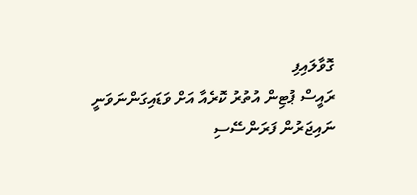ގޮވާލައިފި
ރައީސް ޕުޓިން އުތުރު ކޮރެއާ އަށް ވަޑައިގަންނަވަނީ
ނައިޖަރުން ފަރަންސޭސި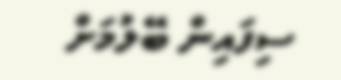ސިފައިން ބޭލުމަށް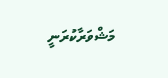މަޝްވަރާކުރަނީ